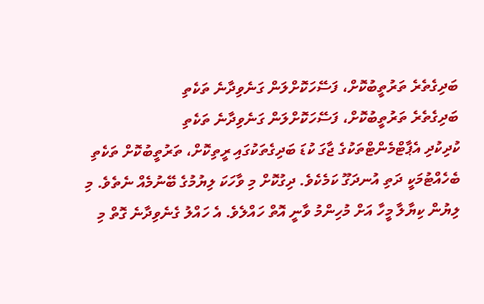ބަދިގެތެރެ ތަރުތީބުކޮށް، ފަސޭހަކޮށްލަން ގަނެވިދާނެ ތަކެތި
ބަދިގެތެރެ ތަރުތީބުކޮށް، ފަސޭހަކޮށްލަން ގަނެވިދާނެ ތަކެތި
ކުދިކުދި އެޕާޓްމެންޓްތަކުގެ ޖާގަ ކުޑަ ބަދިގެތަކުގައި ރީތިކޮށް، ތަރުތީބުކޮށް ތަކެތި ބެހެއްޓުމަކީ ދަތި އުނދަގޫ ކަމެކެވެ. ދިގުކޮށް މި ވާހަކަ ލިޔުމުގެ ބޭނުމެއް ނެތެވެ. މި ލިޔުން ކިޔާލާ މީހާ އަށް މުހިންމު ވާނީ އޮތް ހައްލެވެ. އެ ހައްލު ގެނެވިދާނެ ގޮތް މި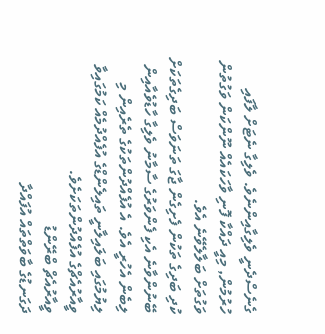ގެނެސްދެނީ ވެލިގާއިންނެވެ. ވެލިގާ ނެޓަށް ލާފައި ހުރުމުން, މިއީ ދައްކާ ފޮނި ވާހަކައެއް ނޫންކަން ވަގުތުން ވަގުތަށް ބަލާލެވޭނެ އެވެ.
ކުދި ބަދިގެ ތަކުން ފެށިގެން ޖާގަ ތަނަވަސް ބަދިގެތަކަށް ބޭނުންވާނެ އެކި ފެންވަރުގެ ސާމާނު ވެލިގާ ހާޑުވެއާއިން ލިބެން އެހުރީ އެވެ. އެ އުފެއްދުންތަކުގެ ތެރެއިން މި ލިޔުމުގައި ބަލައިލާނީ ތައިލެންޑްގެ އުފެއްދުމެއް ކަމުގައިވާ ވީއާރުއެޗްގެ އުފެއްދުންތަކަށެވެ.
ވީއާރުއެޗް ބްރޭންޑު
ދަގަނޑުގެ ބާވަތްތައް އުފައްދާ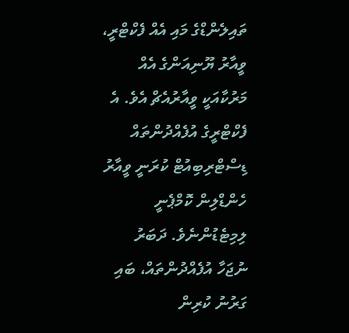ތައިލެންޑްގެ މައި އެއް ފެކްޓްރީ، ވީއާރު ޔޫނިއަންގެ އެއް މަރުކާއަކީ ވީއާރުއެޗް އެވެ. އެ ފެކްޓްރީގެ އުފެއްދުންތައް ޑިސްޓްރިބިއުޓް ކުރަނީ ވީއާރު ހެންޑްލިން ކޮމްޕެނީ ލިމިޓެޑުންނެވެ. ދަބަރު ނުޖަހާ އުފެއްދުންތައް، ބައި ގަރުނު ކުރިން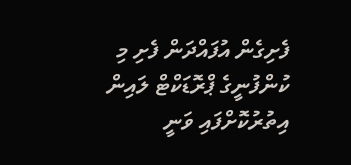ފެށިގެން އުފައްދަން ފެށި މި ކުންފުނީގެ ޕްރޮޑަކްޓް ލައިން އިތުރުކޮށްފައި ވަނީ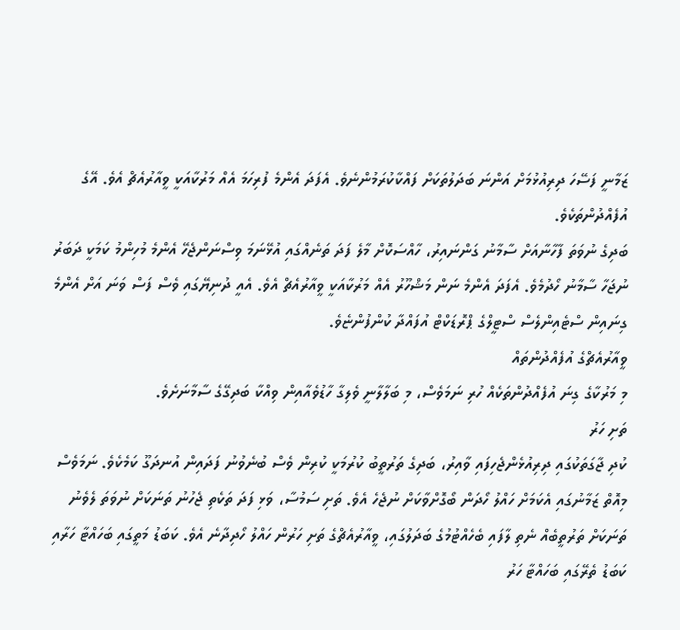ޒަމާނީ ފަސޭހަ ދިރިއުޅުމަށް އަންނަ ބަދަލުތަކަށް ފައްކާކުރަމުންނެވެ. އެފަދަ އެންމެ ފުރިހަމަ އެއް މަރުކާއަކީ ވީއާރުއެޗް އެވެ. އޭގެ އުފެއްދުންތަކެވެ.
ބަދިގެ ނުވަތަ ފާހާނާއަށް ސާމާނު ގަންނައިރު، ހާއްސަކޮށް މާލެ ފަދަ ތަނެއްގައި އުޅޭނަމަ ވިސްނަންޖެހޭ އެންމެ މުހިންމު ކަމަކީ ދަބަރު ނުޖަހާ ސާމާނު ހޯދުމެވެ. އެފަދަ އެންމެ ނަން މަޝްހޫރު އެއް މަރުކާއަކީ ވީއާރުއެޗް އެވެ. އެއީ ދުނިޔޭގައި ވެސް ފަސް ވަނަ އަށް އެންމެ ގިނައިން ސްޓެއިންލެސް ސްޓީލްގެ ޕްރޮޑަކްޓް އުފައްދާ ކުންފުންޏެވެ.
ވީއާރުއެޗްގެ އުފެއްދުންތައް
މި މަރުކާގެ ގިނަ އުފެއްދުންތަކެއް ހުރި ނަމަވެސް، މި ބަލާލާނީ ވެލިގާ ހާޑުވެއާއިން ވިއްކާ ބަދިގޭގެ ސާމާނަށެވެ.
ތަށި ހަރު
ކުދި ޖާގަތަކުގައި ދިރިއުޅެންޖެހިފައި ވާއިރު، ބަދިގެ ތަރުތީބު ކުރުމަކީ ކުރިން ވެސް ބުނެވުނު ފަދައިން އުނދަގޫ ކަމެކެވެ. ނަމަވެސް މިއޮތް ޒަމާނުގައި އެކަމަށް ހައްލު ހޯދަން ބޯގޮށްވާކަށް ނުޖެހެ އެވެ. ތަށި ސަމުސާ، ވަޅި ފަދަ ތަކެތި ޖެހުނު ތަނަކަށް ނުވަތަ ލެވެނު ތަނަކަށް ތަރުތީބެއް ނެތި ލާފައި ބެހެއްޓުމުގެ ބަދަލުގައި، ވީއާރުއެޗްގެ ތަށި ހަރުން ހައްލު ހޯދިދާނެ އެވެ. ކަބަޑު މަތީގައި ބަހައްޓާ ހަރާއި ކަބަޑު ތެރޭގައި ބަހައްޓާ ހަރު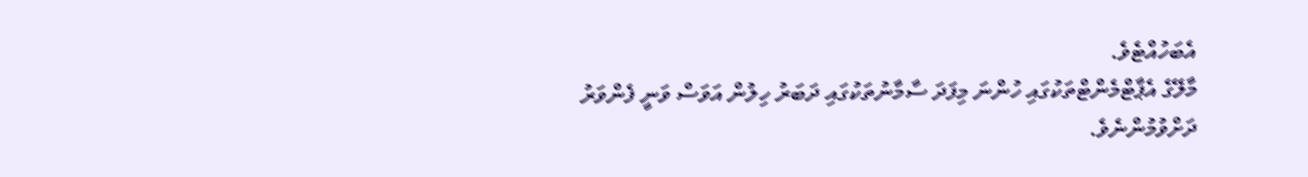އެބަހުއްޓެވެ.
މާލޭގެ އެޕާޓްމެންޓްތަކުގައި ހުންނަ މިފަދަ ސާމާނުތަކުގައި ދަބަރު ހިލުން އަވަސް ވަނީ ފެންވަރު ދަށްވުމުންނެވެ.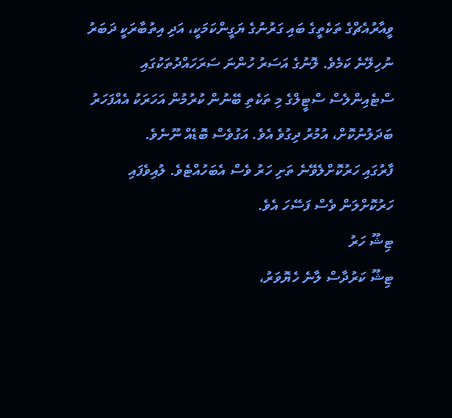ވީއާރުއެޗްގެ ތަކެތީގެ ބައި ގަރުނުގެ ޔަގީންކަމަކީ، އަދި އިތުބާރަކީ ދަބަރު ނުހިލޭނެ ކަމެވެ. ލޮނުގެ އަސަރު ހުންނަ ސަރަހައްދުތަކުގައި ސްޓެއިންލެސް ސްޓީލްގެ މި ތަކެތި ބޭނުން ކުރުމުން އަހަރަކު އެއްފަހަރު ބަދަލުނުކޮށް، އުމުރު ދިގުވެ އެވެ. އަގުވެސް ބޮޑެއް ނޫނެވެ.
ފާރުގައި ހަރުކޮށްލެވޭނެ ތަށި ހަރު ވެސް އެބަހުއްޓެވެ. ލުއިވެފައި ހަރުކޮށްލަން ވެސް ފަސޭހަ އެވެ.
ޓިޝޫ ހަރު
ޓިޝޫ ކަރުދާސް ލާނެ ހެޔޮވަރު،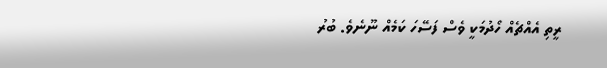ރީތި އެއްޗެއް ހޯދުމަކީ ވެސް ފަސޭހަ ކަމެއް ނޫނެވެ. ބުރު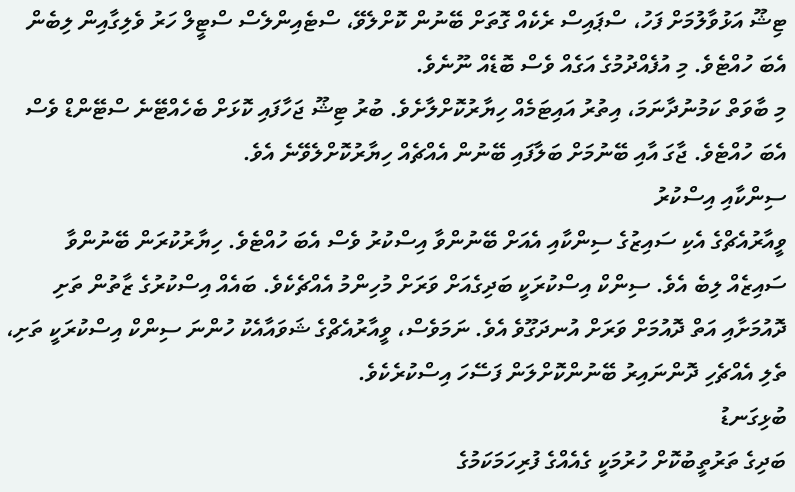ޓިޝޫ އަޅުވާލުމަށް ފަހު، ސްޕައިސް ރެކެއް ގޮތަށް ބޭނުން ކޮށްލެވޭ، ސްޓެއިންލެސް ސްޓީލް ހަރު ވެލިގާއިން ލިބެން އެބަ ހުއްޓެވެ. މި އުފެއްދުމުގެ އަގެއް ވެސް ބޮޑެއް ނޫނެވެ.
މި ބާވަތް ކަމުނުދާނަމަ، އިތުރު އައިޓަމެއް ހިޔާރުކޮށްލާށެވެ. ބުރު ޓިޝޫ ޖަހާފައި ކޮޅަށް ބެހެއްޓޭނެ ސްޓޭންޑް ވެސް އެބަ ހުއްޓެވެ. ޖާގަ އާއި ބޭނުމަށް ބަލާފައި ބޭނުން އެއްޗެއް ހިޔާރުކޮށްލެވޭނެ އެވެ.
ސިންކާއި އިސްކުރު
ވީއާރުއެޗްގެ އެކި ސައިޒުގެ ސިންކާއި އެއަށް ބޭނުންވާ އިސްކުރު ވެސް އެބަ ހުއްޓެވެ. ހިޔާރުކުރަން ބޭނުންވާ ސައިޒެއް ލިބެ އެވެ. ސިންކް އިސްކުރަކީ ބަދިގެއަށް ވަރަށް މުހިންމު އެއްޗެކެވެ. ބައެއް އިސްކުރުގެ ޒާތުން ތަށި ދޮއުމަށާއި އަތް ދޮއުމަށް ވަރަށް އުނދަގޫވެ އެވެ. ނަމަވެސް، ވީއާރުއެޗްގެ ޝަވައާއެކު ހުންނަ ސިންކް އިސްކުރަކީ ތަށި، ތެލި އެއްޗެހި ދޮންނައިރު ބޭނުންކޮށްލަން ފަސޭހަ އިސްކުރެކެވެ.
ބުޅިގަނޑު
ބަދިގެ ތަރުތީބުކޮށް ހުރުމަކީ ގެއެއްގެ ފުރިހަމަކަމުގެ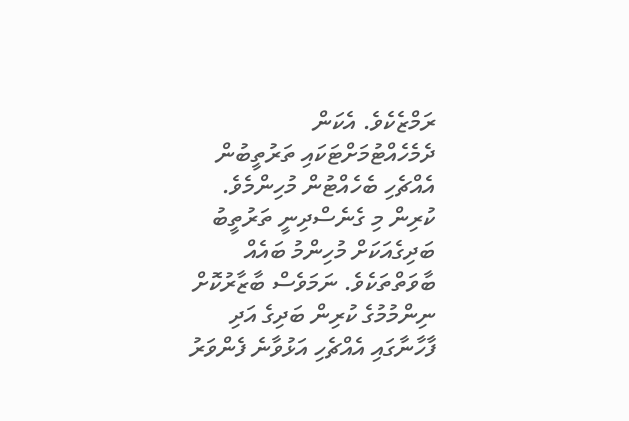ރަމްޒެކެވެ. އެކަން ދެމެހެއްޓުމަށްޓަކައި ތަރުތީބުން އެއްޗެހި ބެހެއްޓުން މުހިންމެވެ. ކުރިން މި ގެނެސްދިނީ ތަރުތީބު ބަދިގެއަކަށް މުހިންމު ބައެއް ބާވަތްތަކެވެ. ނަމަވެސް ބާޒާރުކޮށް ނިންމުމުގެ ކުރިން ބަދިގެ އަދި ފާހާނާގައި އެއްޗެހި އަޅުވާނެ ފެންވަރު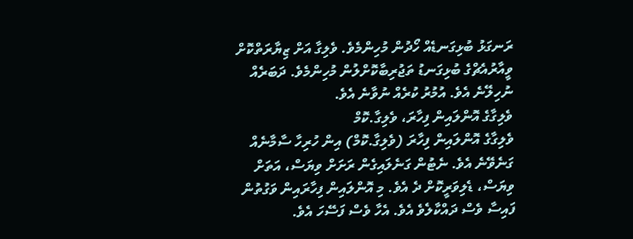ރަނގަޅު ބުޅިގަނޑެއް ހޯދުން މުހިންމެވެ. ވެލިގާ އަށް ޒިޔާރަތްކޮށް ވީއާރުއެޗްގެ ބުޅިގަނޑު ތަޖުރިބާކޮށްލުން މުހިންމެވެ. ދަބަރެއް ނުހިލޭނެ އެވެ. އުމުރު ކުރެއް ނުވާނެ އެވެ.
ވެލިގާގެ އޮންލައިން ފިހާރަ، ވެލިގާ.ކޮމް
ވެލިގާގެ އޮންލައިން ފިހާރަ (ވެލިގާ.ކޮމް) އިން ހުރިހާ ސާމާނެއް ގަނެވޭނެ އެވެ. ނެޓުން ގަނެލައިގެން ރަށަށް ވިޔަސް، އަތަށް ވިޔަސް، ޑެލިވަރީކޮށް ދެ އެވެ. މި އޮންލައިން ފިހާރައިން ވަގުތުން ފައިސާ ވެސް ދައްކާލެވެ އެވެ. އެހާ ވެސް ފަސޭހަ އެވެ.